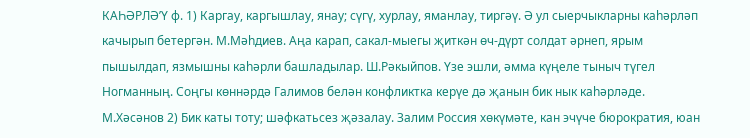КАҺӘРЛӘ’Ү ф. 1) Каргау, каргышлау, янау; сүгү, хурлау, яманлау, тиргәү. Ә ул сыерчыкларны каһәрләп качырып бетергән. М.Мәһдиев. Аңа карап, сакал-мыегы җиткән өч-дүрт солдат әрнеп, ярым пышылдап, язмышны каһәрли башладылар. Ш.Рәкыйпов. Үзе эшли, әмма күңеле тыныч түгел Ногманның. Соңгы көннәрдә Галимов белән конфликтка керүе дә җанын бик нык каһәрләде. М.Хәсәнов 2) Бик каты тоту; шәфкатьсез җәзалау. Залим Россия хөкүмәте, кан эчүче бюрократия, юан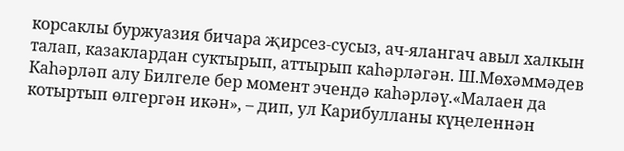корсаклы буржуазия бичара җирсез-сусыз, ач-ялангач авыл халкын талап, казаклардан суктырып, аттырып каһәрләгән. Ш.Мөхәммәдев Каһәрләп алу Билгеле бер момент эчендә каһәрләү.«Малаен да котыртып өлгергән икән», – дип, ул Карибулланы күңеленнән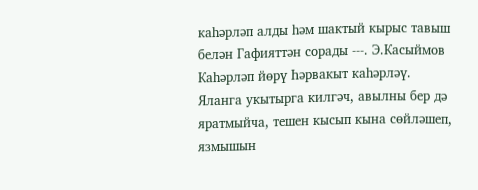каһәрләп алды һәм шактый кырыс тавыш белән Гафияттән сорады ---. Э.Касыймов Каһәрләп йөрү Һәрвакыт каһәрләү. Яланга укытырга килгәч, авылны бер дә яратмыйча, тешен кысып кына сөйләшеп, язмышын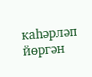каһәрләп йөргән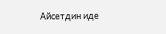Айсетдин иде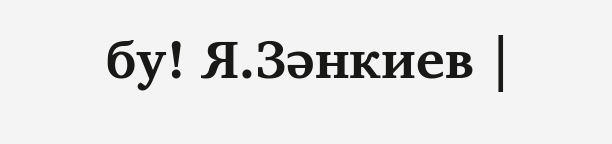бу! Я.Зәнкиев |